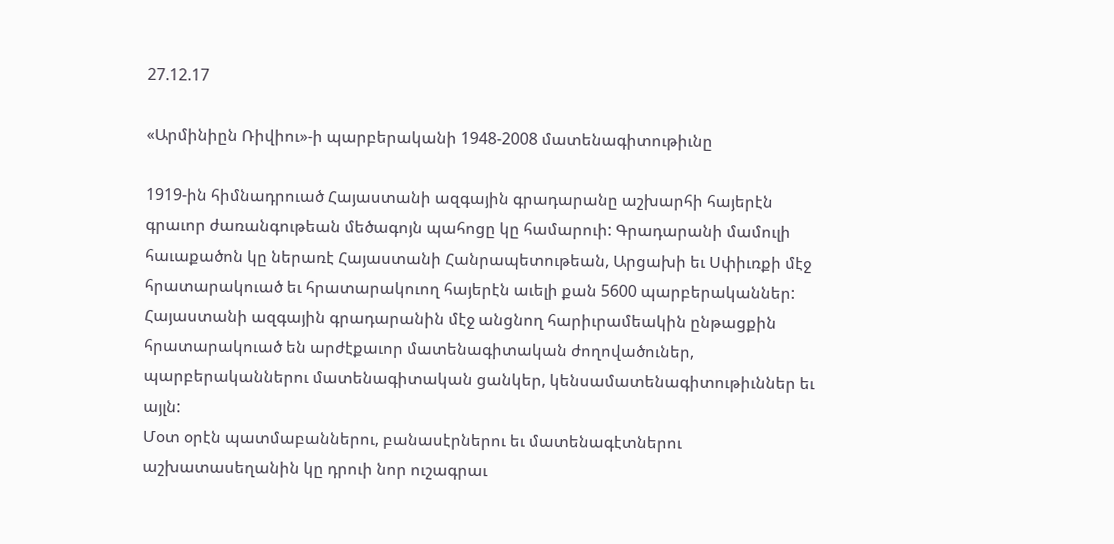27.12.17

«Արմինիըն Ռիվիու»-ի պարբերականի 1948-2008 մատենագիտութիւնը

1919-ին հիմնադրուած Հայաստանի ազգային գրադարանը աշխարհի հայերէն գրաւոր ժառանգութեան մեծագոյն պահոցը կը համարուի: Գրադարանի մամուլի հաւաքածոն կը ներառէ Հայաստանի Հանրապետութեան, Արցախի եւ Սփիւռքի մէջ հրատարակուած եւ հրատարակուող հայերէն աւելի քան 5600 պարբերականներ:
Հայաստանի ազգային գրադարանին մէջ անցնող հարիւրամեակին ընթացքին հրատարակուած են արժէքաւոր մատենագիտական ժողովածուներ, պարբերականներու մատենագիտական ցանկեր, կենսամատենագիտութիւններ եւ այլն:
Մօտ օրէն պատմաբաններու, բանասէրներու եւ մատենագէտներու աշխատասեղանին կը դրուի նոր ուշագրաւ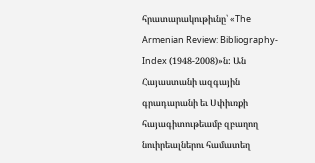հրատարակութիւնը՝ «The Armenian Review: Bibliography-Index (1948-2008)»ն: Ան Հայաստանի ազգային գրադարանի եւ Սփիւռքի հայագիտութեամբ զբաղող նուիրեալներու համատեղ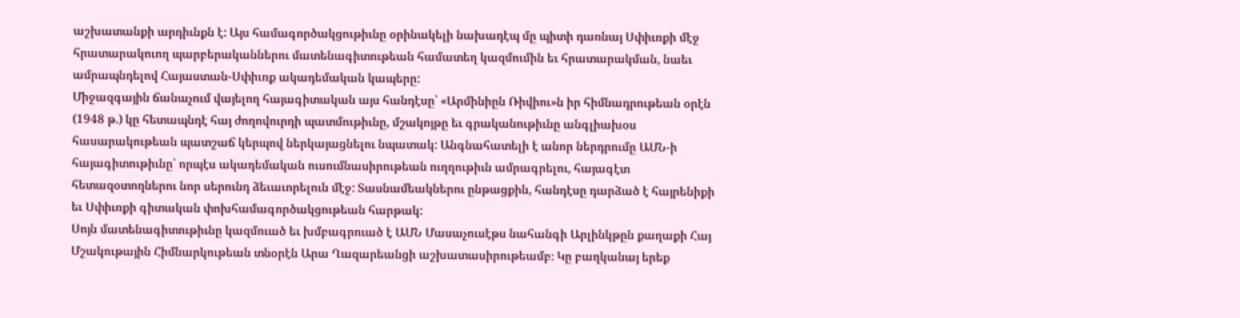աշխատանքի արդիւնքն է: Այս համագործակցութիւնը օրինակելի նախադէպ մը պիտի դառնայ Սփիւռքի մէջ հրատարակուող պարբերականներու մատենագիտութեան համատեղ կազմումին եւ հրատարակման, նաեւ ամրապնդելով Հայաստան-Սփիւռք ակադեմական կապերը:
Միջազգային ճանաչում վայելող հայագիտական այս հանդէսը՝ «Արմինիըն Ռիվիու»ն իր հիմնադրութեան օրէն (1948 թ.) կը հետապնդէ հայ ժողովուրդի պատմութիւնը, մշակոյթը եւ գրականութիւնը անգլիախօս հասարակութեան պատշաճ կերպով ներկայացնելու նպատակ: Անգնահատելի է անոր ներդրումը ԱՄՆ-ի հայագիտութիւնը՝ որպէս ակադեմական ուսումնասիրութեան ուղղութիւն ամրագրելու, հայագէտ հետազօտողներու նոր սերունդ ձեւաւորելուն մէջ: Տասնամեակներու ընթացքին, հանդէսը դարձած է հայրենիքի եւ Սփիւռքի գիտական փոխհամագործակցութեան հարթակ:
Սոյն մատենագիտութիւնը կազմուած եւ խմբագրուած է ԱՄՆ Մասաչուսէթս նահանգի Արլինկթըն քաղաքի Հայ Մշակութային Հիմնարկութեան տնօրէն Արա Ղազարեանցի աշխատասիրութեամբ։ Կը բաղկանայ երեք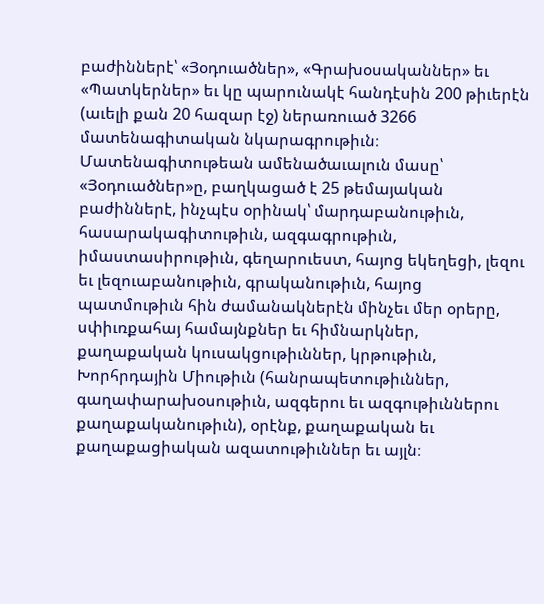բաժիններէ՝ «Յօդուածներ», «Գրախօսականներ» եւ «Պատկերներ» եւ կը պարունակէ հանդէսին 200 թիւերէն (աւելի քան 20 հազար էջ) ներառուած 3266 մատենագիտական նկարագրութիւն։
Մատենագիտութեան ամենածաւալուն մասը՝ «Յօդուածներ»ը, բաղկացած է 25 թեմայական բաժիններէ, ինչպէս օրինակ՝ մարդաբանութիւն, հասարակագիտութիւն, ազգագրութիւն, իմաստասիրութիւն, գեղարուեստ, հայոց եկեղեցի, լեզու եւ լեզուաբանութիւն, գրականութիւն, հայոց պատմութիւն հին ժամանակներէն մինչեւ մեր օրերը, սփիւռքահայ համայնքներ եւ հիմնարկներ, քաղաքական կուսակցութիւններ, կրթութիւն, Խորհրդային Միութիւն (հանրապետութիւններ, գաղափարախօսութիւն, ազգերու եւ ազգութիւններու քաղաքականութիւն), օրէնք, քաղաքական եւ քաղաքացիական ազատութիւններ եւ այլն։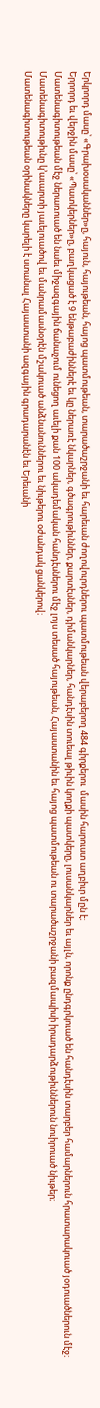Երկրորդ մասը՝ «Գրախօսականներ»ը, հայուն, հայութեան, հայոց պատմութեան, տարածաշրջանի եւ հարեւան ժողովուրդներու պատմութեան վերաբերող 484 գիրքերու  մասին հարուստ աղբիւր մըն է։
Երրորդ եւ վերջին մասը՝ «Պատկերներ»ը, բաղկացած է 9 ենթաբաժիններէ եւ կը ներառէ նկարներ, գծագրութիւններ, քարտէսներ, դիմանկարներ, հանդէսին տուեալ թիւին կողքի պատկերը, լուսանկարներ եւ այլն, որոնք ընդգրկուած են հանդէսին տարբեր համարներուն հրատարակուած յօդուածներուն մէջ։
Մատենագիտութեան մէջ ներառուած են նաեւ միջազգային ճանաչում ունեցող աւելի քան 100 ակադեմական հանդէսներու մէջ լոյս տեսած հայութեան, Հայաստանին եւ հայոց պատմութեան ու տարածաշրջանի բազմապիսի իրադարձութիւններուն նուիրուած նիւթեր։
Մատենագիտութիւնը կ՚աւարտի յաւելուածով եւ մանրամասնօրէն մշակուած անձնանուններու եւ նիւթերու օժանդակ ցանկերով։
Մատենագիտութեան օրինակները կարելի է ստանալ Հայաստանի ազգային գրադարանէն եւ Երեւանի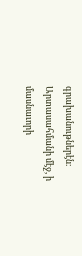գրախանութներէն։ Արտասահմանի մէջ, ի մասնաւորի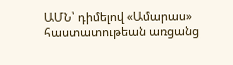ԱՄՆ՝ դիմելով «Ամարաս» հաստատութեան առցանց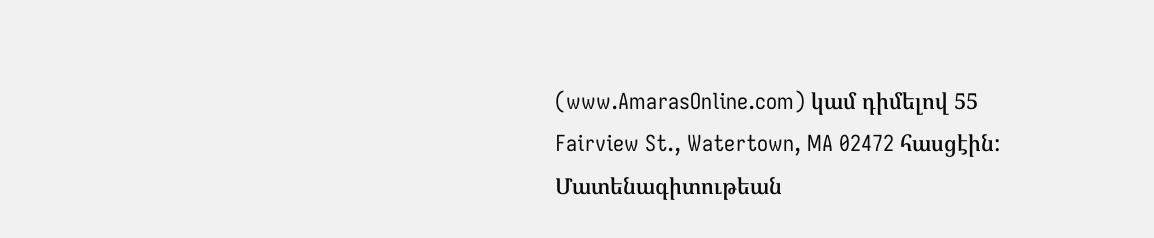(www.AmarasOnline.com) կամ դիմելով 55 Fairview St., Watertown, MA 02472 հասցէին: Մատենագիտութեան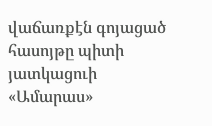վաճառքէն գոյացած հասոյթը պիտի յատկացուի «Ամարաս»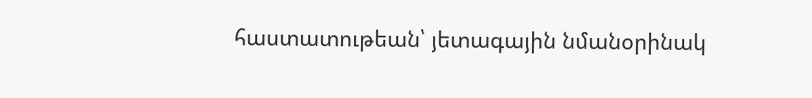հաստատութեան՝ յետագային նմանօրինակ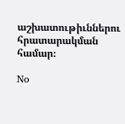աշխատութիւններու հրատարակման համար։

No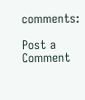comments:

Post a Comment